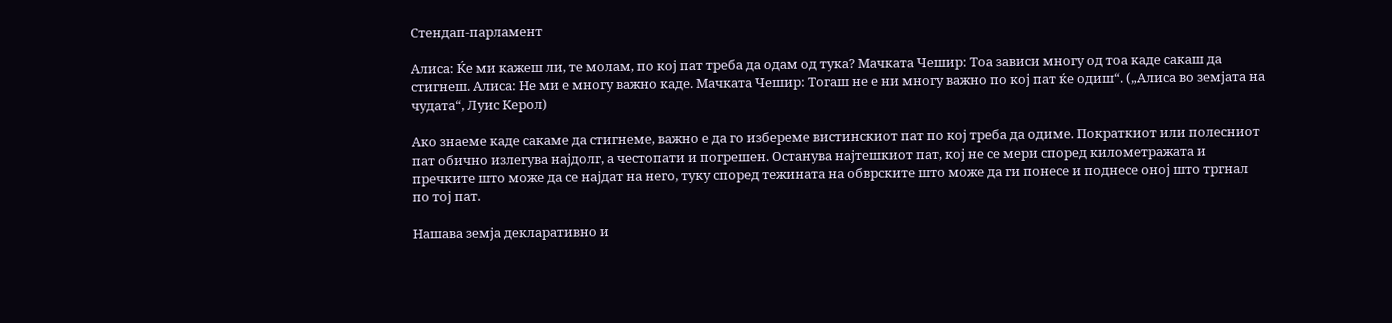Стендап-парламент

Алиса: Ќе ми кажеш ли, те молам, по кој пат треба да одам од тука? Мачката Чешир: Тоа зависи многу од тоа каде сакаш да стигнеш. Алиса: Не ми е многу важно каде. Мачката Чешир: Тогаш не е ни многу важно по кој пат ќе одиш“. („Алиса во земјата на чудата“, Луис Керол)

Ако знаеме каде сакаме да стигнеме, важно е да го избереме вистинскиот пат по кој треба да одиме. Пократкиот или полесниот пат обично излегува најдолг, а честопати и погрешен. Останува најтешкиот пат, кој не се мери според километражата и пречките што може да се најдат на него, туку според тежината на обврските што може да ги понесе и поднесе оној што тргнал по тој пат.

Нашава земја декларативно и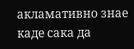акламативно знае каде сака да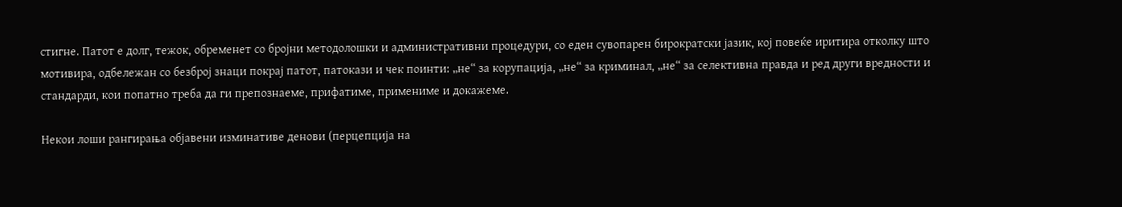стигне. Патот е долг, тежок, обременет со бројни методолошки и административни процедури, со еден сувопарен бирократски јазик, кој повеќе иритира отколку што мотивира, одбележан со безброј знаци покрај патот, патокази и чек поинти: „не“ за корупација, „не“ за криминал, „не“ за селективна правда и ред други вредности и стандарди, кои попатно треба да ги препознаеме, прифатиме, примениме и докажеме.

Некои лоши рангирања објавени изминативе денови (перцепција на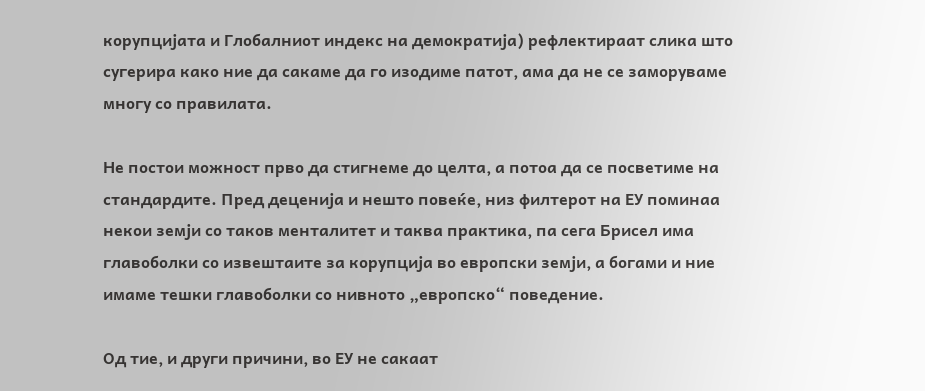корупцијата и Глобалниот индекс на демократија) рефлектираат слика што сугерира како ние да сакаме да го изодиме патот, ама да не се заморуваме многу со правилата.

Не постои можност прво да стигнеме до целта, а потоа да се посветиме на стандардите. Пред деценија и нешто повеќе, низ филтерот на ЕУ поминаа некои земји со таков менталитет и таква практика, па сега Брисел има главоболки со извештаите за корупција во европски земји, а богами и ние имаме тешки главоболки со нивното „европско“ поведение.

Од тие, и други причини, во ЕУ не сакаат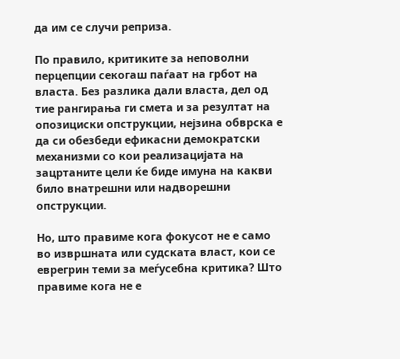да им се случи реприза.

По правило, критиките за неповолни перцепции секогаш паѓаат на грбот на власта. Без разлика дали власта, дел од тие рангирања ги смета и за резултат на опозициски опструкции, нејзина обврска е да си обезбеди ефикасни демократски механизми со кои реализацијата на зацртаните цели ќе биде имуна на какви било внатрешни или надворешни опструкции.

Но, што правиме кога фокусот не е само во извршната или судската власт, кои се еврегрин теми за меѓусебна критика? Што правиме кога не е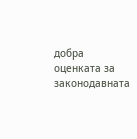добра оценката за законодавната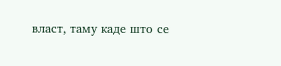власт, таму каде што се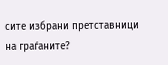сите избрани претставници на граѓаните?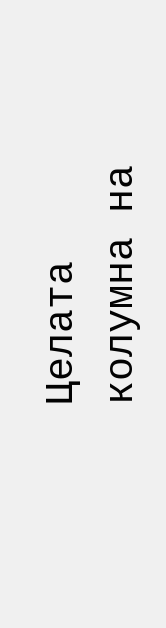Целата колумна на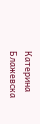Катерина Блажевска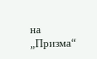на „Призма“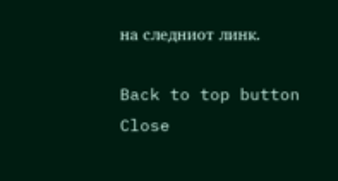на следниот линк.

Back to top button
Close